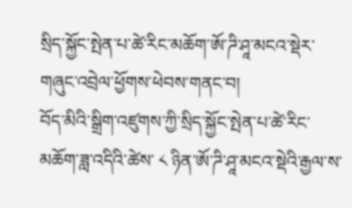སྲིད་སྐྱོང་སྤེན་པ་ཚེ་རིང་མཆོག་ཨོ་ཌི་ཤཱ་མངའ་སྡེར་གཞུང་འབྲེལ་ཕྱོགས་ཕེབས་གནང་བ།
བོད་མིའི་སྒྲིག་འཛུགས་ཀྱི་སྲིད་སྐྱོང་སྤེན་པ་ཚེ་རིང་མཆོག་ཟླ་འདིའི་ཚེས་ ༨ ཉིན་ཨོ་ཌི་ཤཱ་མངའ་སྡེའི་རྒྱལ་ས་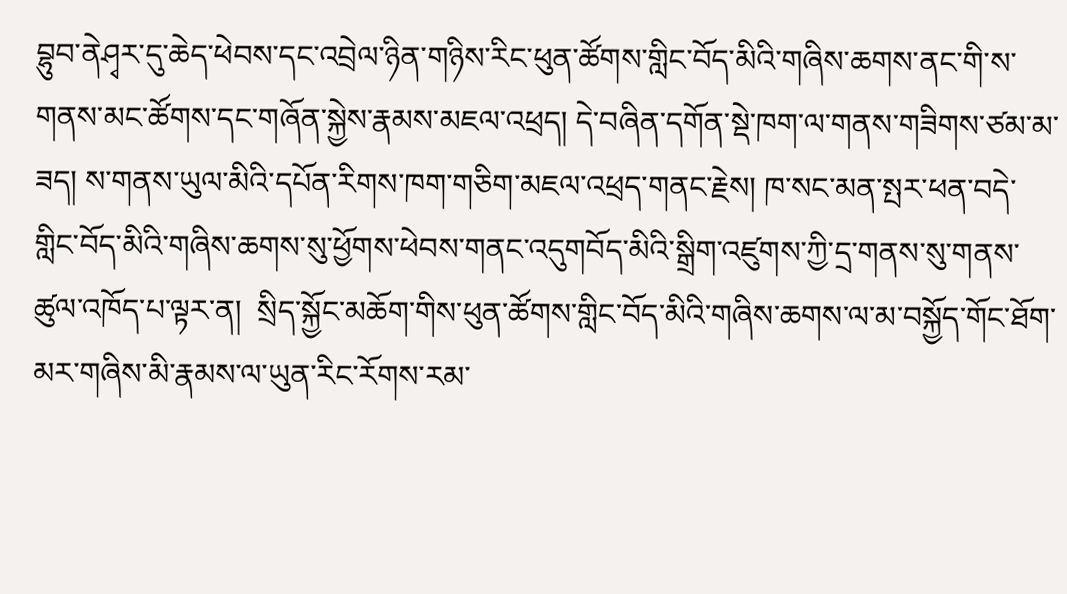བྷུབ་ནེཤྭར་དུ་ཆེད་ཕེབས་དང་འབྲེལ་ཉིན་གཉིས་རིང་ཕུན་ཚོགས་གླིང་བོད་མིའི་གཞིས་ཆགས་ནང་གི་ས་གནས་མང་ཚོགས་དང་གཞོན་སྐྱེས་རྣམས་མཇལ་འཕྲད། དེ་བཞིན་དགོན་སྡེ་ཁག་ལ་གནས་གཟིགས་ཙམ་མ་ཟད། ས་གནས་ཡུལ་མིའི་དཔོན་རིགས་ཁག་གཅིག་མཇལ་འཕྲད་གནང་རྗེས། ཁ་སང་མན་སྤར་ཕན་བདེ་གླིང་བོད་མིའི་གཞིས་ཆགས་སུ་ཕྱོགས་ཕེབས་གནང་འདུགབོད་མིའི་སྒྲིག་འཛུགས་ཀྱི་དྲ་གནས་སུ་གནས་ཚུལ་འཁོད་པ་ལྟར་ན།  སྲིད་སྐྱོང་མཆོག་གིས་ཕུན་ཚོགས་གླིང་བོད་མིའི་གཞིས་ཆགས་ལ་མ་བསྐྱོད་གོང་ཐོག་མར་གཞིས་མི་རྣམས་ལ་ཡུན་རིང་རོགས་རམ་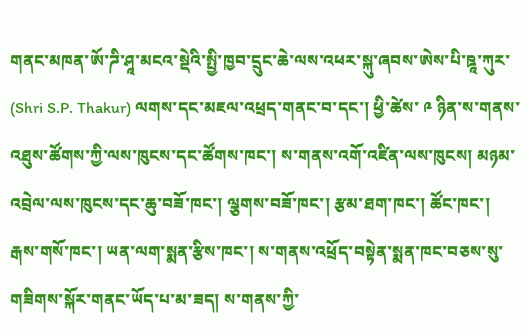གནང་མཁན་ཨོ་ཌི་ཤཱ་མངའ་སྡེའི་སྤྱི་ཁྱབ་དྲུང་ཆེ་ལས་འཕར་སྐུ་ཞབས་ཨེས་པི་ཋཱ་ཀུར་ (Shri S.P. Thakur) ལགས་དང་མཇལ་འཕྲད་གནང་བ་དང་། ཕྱི་ཚེས་ ༩ ཉིན་ས་གནས་འཐུས་ཚོགས་ཀྱི་ལས་ཁུངས་དང་ཚོགས་ཁང་། ས་གནས་འགོ་འཛིན་ལས་ཁུངས། མཉམ་འབྲེལ་ལས་ཁུངས་དང་ཆུ་བཟོ་ཁང་། ལྕགས་བཟོ་ཁང་། རྩམ་ཐག་ཁང་། ཚོང་ཁང་། རྒས་གསོ་ཁང་། ཡན་ལག་སྨན་རྩིས་ཁང་། ས་གནས་འཕྲོད་བསྟེན་སྨན་ཁང་བཅས་སུ་གཟིགས་སྐོར་གནང་ཡོད་པ་མ་ཟད། ས་གནས་ཀྱི་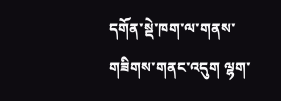དགོན་སྡེ་ཁག་ལ་གནས་གཟིགས་གནང་འདུག ལྷག་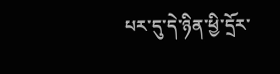པར་དུ་དེ་ཉིན་ཕྱི་དྲོར་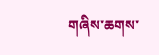གཞིས་ཆགས་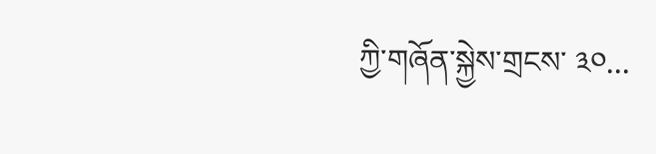ཀྱི་གཞོན་སྐྱེས་གྲངས་ ༣༠...